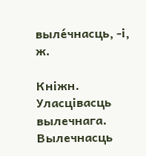выле́чнасць, ‑і, ж.

Кніжн. Уласцівасць вылечнага. Вылечнасць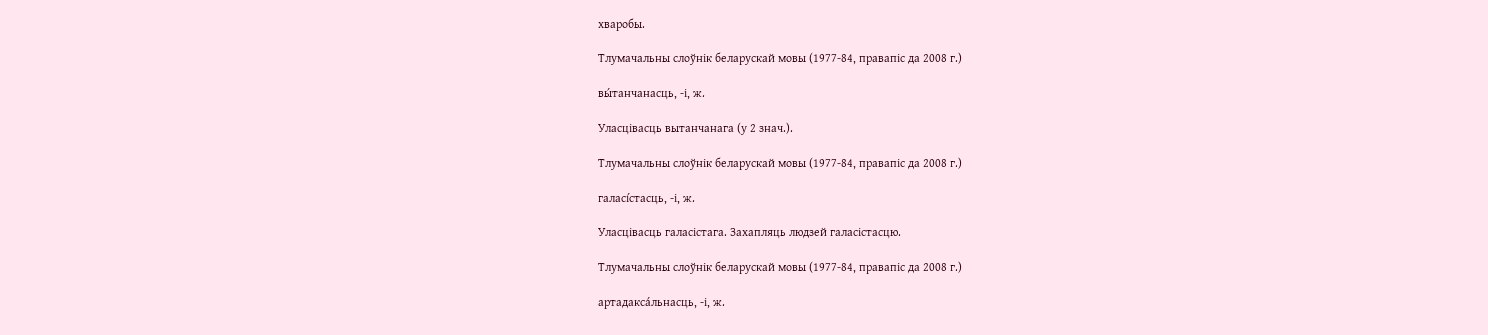хваробы.

Тлумачальны слоўнік беларускай мовы (1977-84, правапіс да 2008 г.)

вы́танчанасць, ‑і, ж.

Уласцівасць вытанчанага (у 2 знач.).

Тлумачальны слоўнік беларускай мовы (1977-84, правапіс да 2008 г.)

галасі́стасць, ‑і, ж.

Уласцівасць галасістага. Захапляць людзей галасістасцю.

Тлумачальны слоўнік беларускай мовы (1977-84, правапіс да 2008 г.)

артадакса́льнасць, ‑і, ж.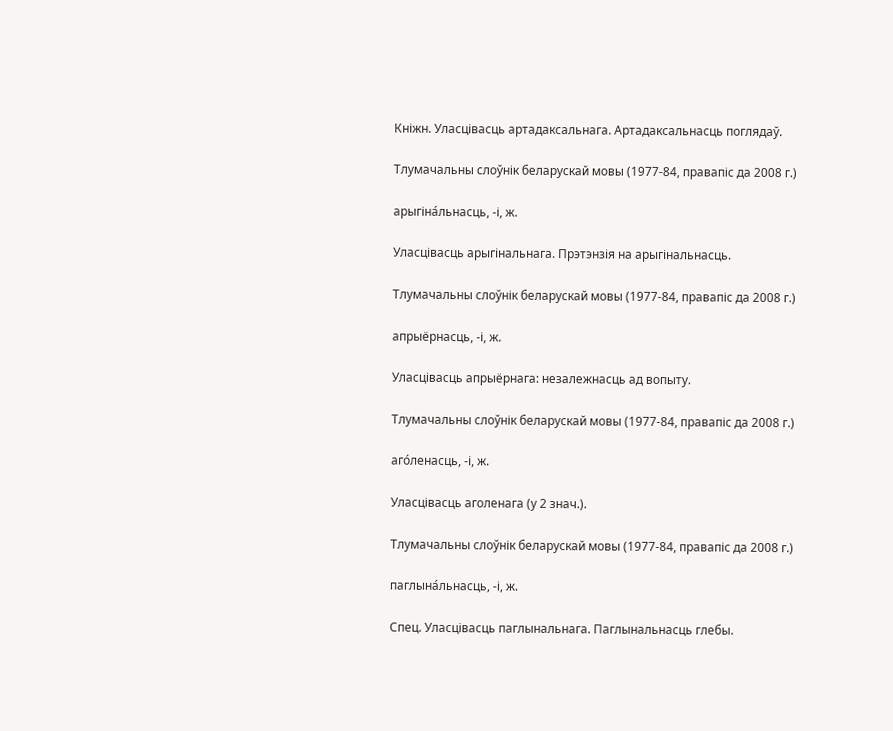Кніжн. Уласцівасць артадаксальнага. Артадаксальнасць поглядаў.

Тлумачальны слоўнік беларускай мовы (1977-84, правапіс да 2008 г.)

арыгіна́льнасць, ‑і, ж.

Уласцівасць арыгінальнага. Прэтэнзія на арыгінальнасць.

Тлумачальны слоўнік беларускай мовы (1977-84, правапіс да 2008 г.)

апрыёрнасць, ‑і, ж.

Уласцівасць апрыёрнага: незалежнасць ад вопыту.

Тлумачальны слоўнік беларускай мовы (1977-84, правапіс да 2008 г.)

аго́ленасць, ‑і, ж.

Уласцівасць аголенага (у 2 знач.).

Тлумачальны слоўнік беларускай мовы (1977-84, правапіс да 2008 г.)

паглына́льнасць, ‑і, ж.

Спец. Уласцівасць паглынальнага. Паглынальнасць глебы.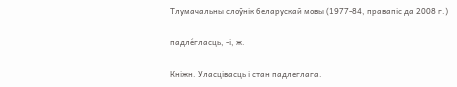Тлумачальны слоўнік беларускай мовы (1977-84, правапіс да 2008 г.)

падле́гласць, ‑і, ж.

Кніжн. Уласцівасць і стан падлеглага.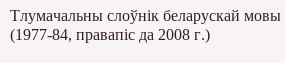Тлумачальны слоўнік беларускай мовы (1977-84, правапіс да 2008 г.)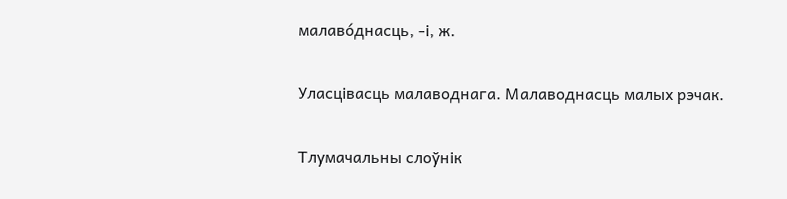малаво́днасць, ‑і, ж.

Уласцівасць малаводнага. Малаводнасць малых рэчак.

Тлумачальны слоўнік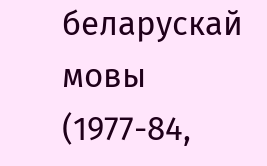беларускай мовы (1977-84,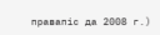правапіс да 2008 г.)